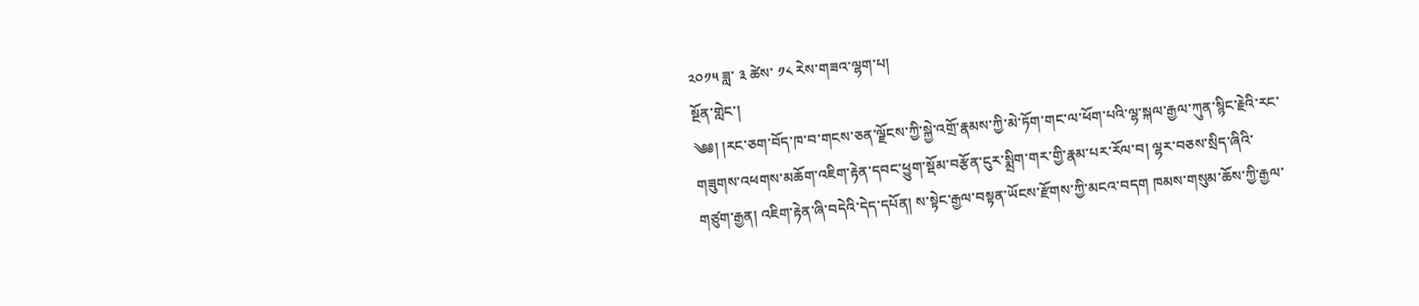༢༠༡༥ ཟླ་ ༣ ཚེས་ ༡༨ རེས་གཟའ་ལྷག་པ།
སྔོན་གླེང་།
༄༅། །རང་ཅག་བོད་ཁ་བ་གངས་ཅན་ལྗོངས་ཀྱི་སྐྱེ་འགྲོ་རྣམས་ཀྱི་མེ་ཏོག་གང་ལ་ཕོག་པའི་ལྷ་སྐལ་རྒྱལ་ཀུན་སྙིང་རྗེའི་རང་གཟུགས་འཕགས་མཆོག་འཇིག་རྟེན་དབང་ཕྱུག་སྡོམ་བརྩོན་ངུར་སྨྲིག་གར་གྱི་རྣམ་པར་རོལ་བ། ལྷར་བཅས་སྲིད་ཞིའི་གཙུག་རྒྱན། འཇིག་རྟེན་ཞི་བདེའི་དེད་དཔོན། ས་སྟེང་རྒྱལ་བསྟན་ཡོངས་རྫོགས་ཀྱི་མངའ་བདག ཁམས་གསུམ་ཆོས་ཀྱི་རྒྱལ་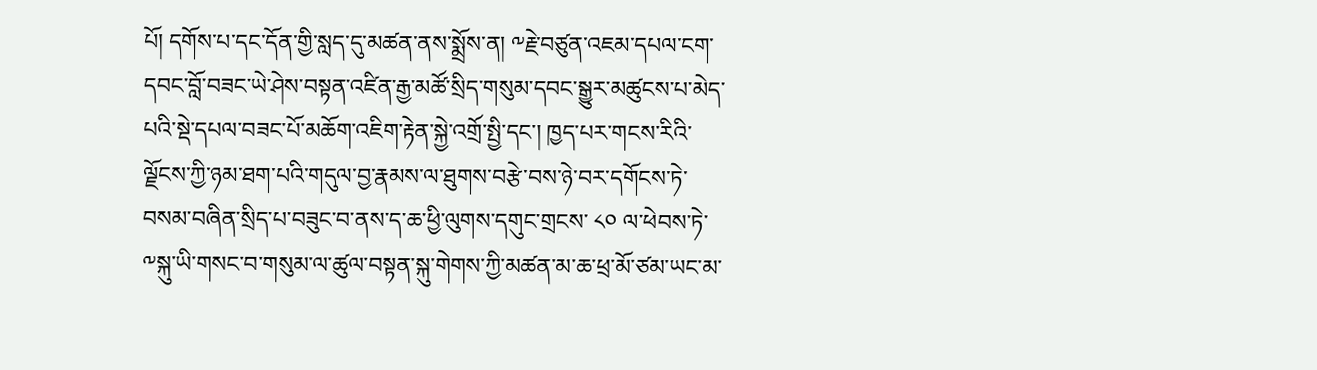པོ། དགོས་པ་དང་དོན་གྱི་སླད་དུ་མཚན་ནས་སྨྲོས་ན། ༸རྗེ་བཙུན་འཇམ་དཔལ་ངག་དབང་བློ་བཟང་ཡེ་ཤེས་བསྟན་འཛིན་རྒྱ་མཚོ་སྲིད་གསུམ་དབང་སྒྱུར་མཚུངས་པ་མེད་པའི་སྡེ་དཔལ་བཟང་པོ་མཆོག་འཇིག་རྟེན་སྐྱེ་འགྲོ་སྤྱི་དང་། ཁྱད་པར་གངས་རིའི་ལྗོངས་ཀྱི་ཉམ་ཐག་པའི་གདུལ་བྱ་རྣམས་ལ་ཐུགས་བརྩེ་བས་ཉེ་བར་དགོངས་ཏེ་བསམ་བཞིན་སྲིད་པ་བཟུང་བ་ནས་ད་ཆ་ཕྱི་ལུགས་དགུང་གྲངས་ ༨༠ ལ་ཕེབས་ཏེ་༸སྐུ་ཡི་གསང་བ་གསུམ་ལ་ཚུལ་བསྟན་སྐུ་གེགས་ཀྱི་མཚན་མ་ཆ་ཕྲ་མོ་ཙམ་ཡང་མ་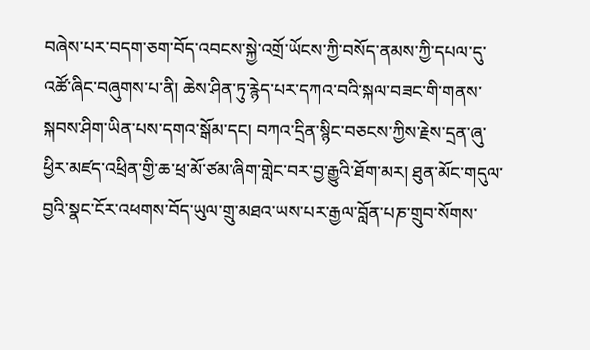བཞེས་པར་བདག་ཅག་བོད་འབངས་སྐྱེ་འགྲོ་ཡོངས་ཀྱི་བསོད་ནམས་ཀྱི་དཔལ་དུ་འཚོ་ཞིང་བཞུགས་པ་ནི། ཆེས་ཤིན་ཏུ་རྙེད་པར་དཀའ་བའི་སྐལ་བཟང་གི་གནས་སྐབས་ཤིག་ཡིན་པས་དགའ་སྒོམ་དང། བཀའ་དྲིན་སྙིང་བཅངས་ཀྱིས་རྗེས་དྲན་ཞུ་ཕྱིར་མཛད་འཕྲིན་གྱི་ཆ་ཕྲ་མོ་ཙམ་ཞིག་གླེང་བར་བྱ་རྒྱུའི་ཐོག་མར། ཐུན་མོང་གདུལ་བྱའི་སྣང་ངོར་འཕགས་བོད་ཡུལ་གྲུ་མཐའ་ཡས་པར་རྒྱལ་བློན་པཎ་གྲུབ་སོགས་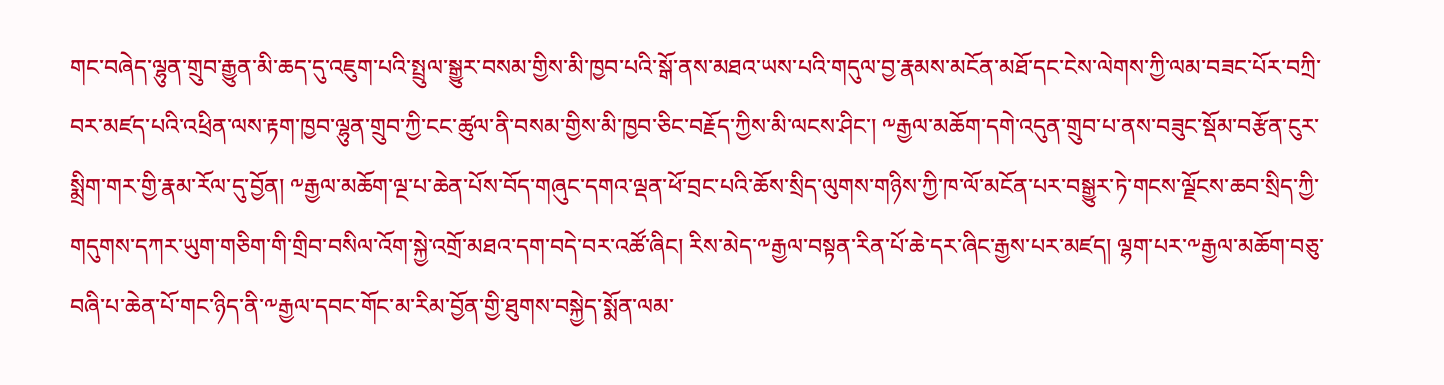གང་བཞེད་ལྷུན་གྲུབ་རྒྱུན་མི་ཆད་དུ་འཇུག་པའི་སྤྲུལ་སྒྱུར་བསམ་གྱིས་མི་ཁྱབ་པའི་སྒོ་ནས་མཐའ་ཡས་པའི་གདུལ་བྱ་རྣམས་མངོན་མཐོ་དང་ངེས་ལེགས་ཀྱི་ལམ་བཟང་པོར་བཀྲི་བར་མཛད་པའི་འཕྲིན་ལས་རྟག་ཁྱབ་ལྷུན་གྲུབ་ཀྱི་ངང་ཚུལ་ནི་བསམ་གྱིས་མི་ཁྱབ་ཅིང་བརྗོད་ཀྱིས་མི་ལངས་ཤིང་། ༸རྒྱལ་མཆོག་དགེ་འདུན་གྲུབ་པ་ནས་བཟུང་སྡོམ་བརྩོན་ངུར་སྨྲིག་གར་གྱི་རྣམ་རོལ་དུ་བྱོན། ༸རྒྱལ་མཆོག་ལྔ་པ་ཆེན་པོས་བོད་གཞུང་དགའ་ལྡན་ཕོ་བྲང་པའི་ཆོས་སྲིད་ལུགས་གཉིས་ཀྱི་ཁ་ལོ་མངོན་པར་བསྒྱུར་ཏེ་གངས་ལྗོངས་ཆབ་སྲིད་ཀྱི་གདུགས་དཀར་ཡུག་གཅིག་གི་གྲིབ་བསིལ་འོག་སྐྱེ་འགྲོ་མཐའ་དག་བདེ་བར་འཚོ་ཞིང། རིས་མེད་༸རྒྱལ་བསྟན་རིན་པོ་ཆེ་དར་ཞིང་རྒྱས་པར་མཛད། ལྷག་པར་༸རྒྱལ་མཆོག་བཅུ་བཞི་པ་ཆེན་པོ་གང་ཉིད་ནི་༸རྒྱལ་དབང་གོང་མ་རིམ་བྱོན་གྱི་ཐུགས་བསྐྱེད་སྨོན་ལམ་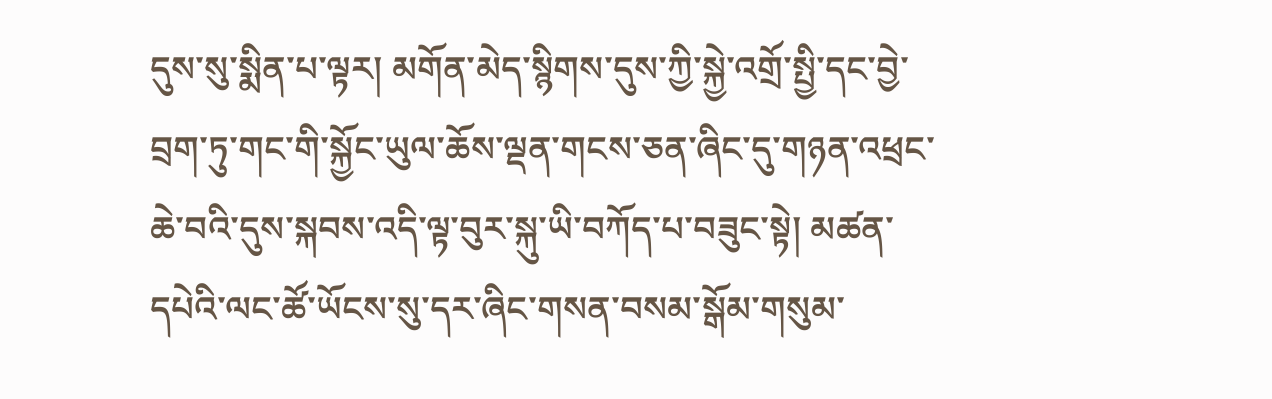དུས་སུ་སྨིན་པ་ལྟར། མགོན་མེད་སྙིགས་དུས་ཀྱི་སྐྱེ་འགྲོ་སྤྱི་དང་བྱེ་བྲག་ཏུ་གང་གི་སྐྱོང་ཡུལ་ཆོས་ལྡན་གངས་ཅན་ཞིང་དུ་གཉན་འཕྲང་ཆེ་བའི་དུས་སྐབས་འདི་ལྟ་བུར་སྐུ་ཡི་བཀོད་པ་བཟུང་སྟེ། མཚན་དཔེའི་ལང་ཚོ་ཡོངས་སུ་དར་ཞིང་གསན་བསམ་སྒོམ་གསུམ་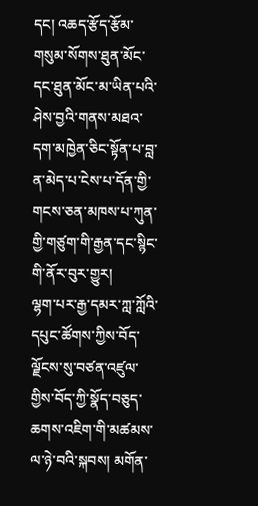དང། འཆད་རྩོད་རྩོམ་གསུམ་སོགས་ཐུན་མོང་དང་ཐུན་མོང་མ་ཡིན་པའི་ཤེས་བྱའི་གནས་མཐའ་དག་མཁྱེན་ཅིང་སྟོན་པ་བླ་ན་མེད་པ་ངེས་པ་དོན་གྱི་གངས་ཅན་མཁས་པ་ཀུན་གྱི་གཙུག་གི་རྒྱན་དང་སྙིང་གི་ནོར་བུར་གྱུར།
ལྷག་པར་རྒྱ་དམར་ཀླ་ཀློའི་དཔུང་ཚོགས་ཀྱིས་བོད་ལྗོངས་སུ་བཙན་འཛུལ་གྱིས་བོད་ཀྱི་སྣོད་བཅུད་ཆགས་འཇིག་གི་མཚམས་ལ་ཉེ་བའི་སྐབས། མགོན་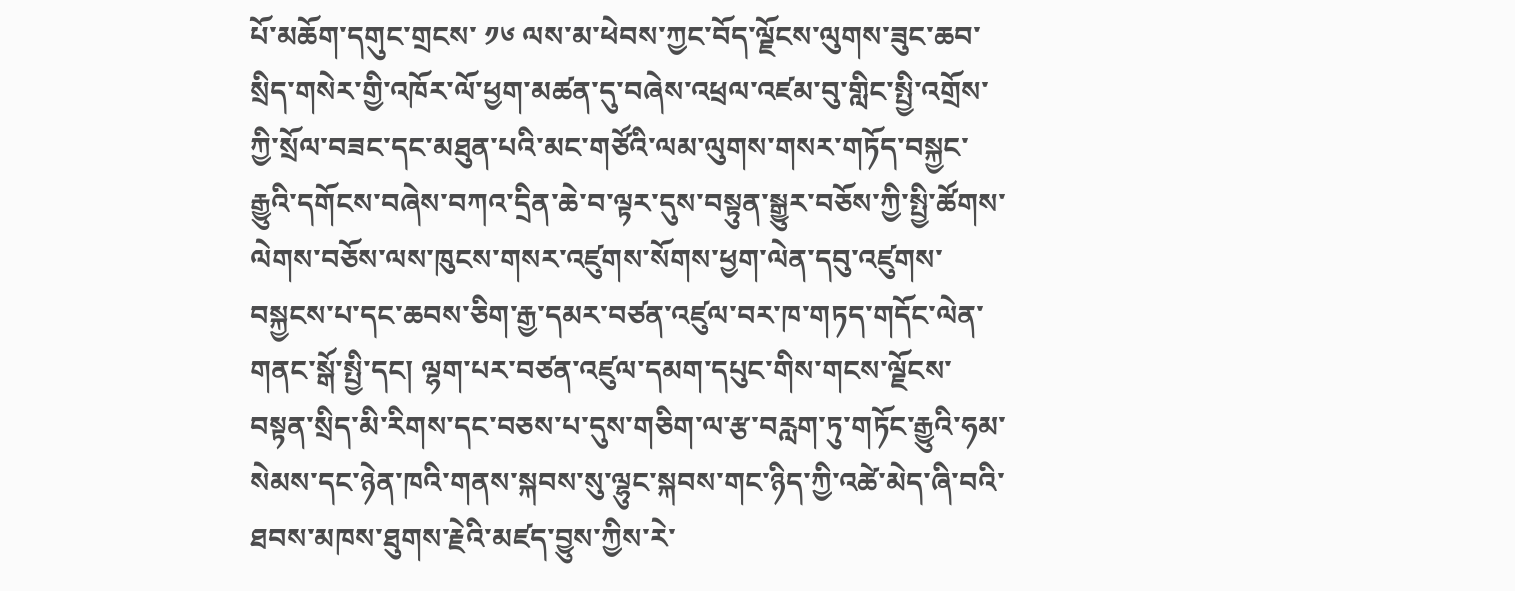པོ་མཆོག་དགུང་གྲངས་ ༡༦ ལས་མ་ཕེབས་ཀྱང་བོད་ལྗོངས་ལུགས་ཟུང་ཆབ་སྲིད་གསེར་གྱི་འཁོར་ལོ་ཕྱག་མཚན་དུ་བཞེས་འཕྲལ་འཛམ་བུ་གླིང་སྤྱི་འགྲོས་ཀྱི་སྲོལ་བཟང་དང་མཐུན་པའི་མང་གཙོའི་ལམ་ལུགས་གསར་གཏོད་བསྐྱང་རྒྱུའི་དགོངས་བཞེས་བཀའ་དྲིན་ཆེ་བ་ལྟར་དུས་བསྟུན་སྒྱུར་བཅོས་ཀྱི་སྤྱི་ཚོགས་ལེགས་བཅོས་ལས་ཁུངས་གསར་འཛུགས་སོགས་ཕྱག་ལེན་དབུ་འཛུགས་བསྐྱངས་པ་དང་ཆབས་ཅིག་རྒྱ་དམར་བཙན་འཛུལ་བར་ཁ་གཏད་གདོང་ལེན་གནང་སྒོ་སྤྱི་དང། ལྷག་པར་བཙན་འཛུལ་དམག་དཔུང་གིས་གངས་ལྗོངས་བསྟན་སྲིད་མི་རིགས་དང་བཅས་པ་དུས་གཅིག་ལ་རྩ་བརླག་ཏུ་གཏོང་རྒྱུའི་ཧམ་སེམས་དང་ཉེན་ཁའི་གནས་སྐབས་སུ་ལྷུང་སྐབས་གང་ཉིད་ཀྱི་འཚེ་མེད་ཞི་བའི་ཐབས་མཁས་ཐུགས་རྗེའི་མཛད་བྱུས་ཀྱིས་རེ་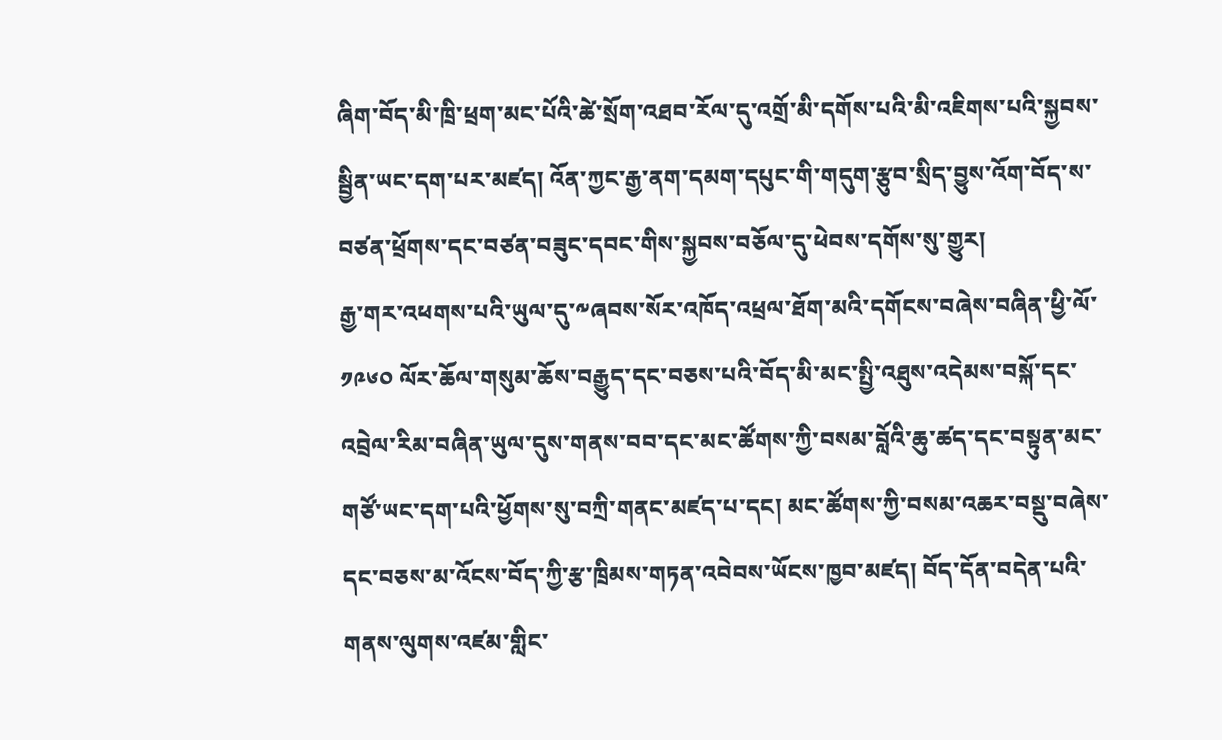ཞིག་བོད་མི་ཁྲི་ཕྲག་མང་པོའི་ཚེ་སྲོག་འཐབ་རོལ་དུ་འགྲོ་མི་དགོས་པའི་མི་འཇིགས་པའི་སྐྱབས་སྦྱིན་ཡང་དག་པར་མཛད། འོན་ཀྱང་རྒྱ་ནག་དམག་དཔུང་གི་གདུག་རྩུབ་སྲིད་བྱུས་འོག་བོད་ས་བཙན་ཕྲོགས་དང་བཙན་བཟུང་དབང་གིས་སྐྱབས་བཅོལ་དུ་ཕེབས་དགོས་སུ་གྱུར།
རྒྱ་གར་འཕགས་པའི་ཡུལ་དུ་༸ཞབས་སོར་འཁོད་འཕྲལ་ཐོག་མའི་དགོངས་བཞེས་བཞིན་ཕྱི་ལོ་ ༡༩༦༠ ལོར་ཆོལ་གསུམ་ཆོས་བརྒྱུད་དང་བཅས་པའི་བོད་མི་མང་སྤྱི་འཐུས་འདེམས་བསྐོ་དང་འབྲེལ་རིམ་བཞིན་ཡུལ་དུས་གནས་བབ་དང་མང་ཚོགས་ཀྱི་བསམ་བློའི་ཆུ་ཚད་དང་བསྟུན་མང་གཙོ་ཡང་དག་པའི་ཕྱོགས་སུ་བཀྲི་གནང་མཛད་པ་དང། མང་ཚོགས་ཀྱི་བསམ་འཆར་བསྡུ་བཞེས་དང་བཅས་མ་འོངས་བོད་ཀྱི་རྩ་ཁྲིམས་གཏན་འབེབས་ཡོངས་ཁྱབ་མཛད། བོད་དོན་བདེན་པའི་གནས་ལུགས་འཛམ་གླིང་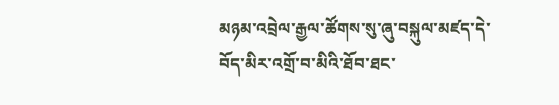མཉམ་འབྲེལ་རྒྱལ་ཚོགས་སུ་ཞུ་བསྐུལ་མཛད་དེ་བོད་མིར་འགྲོ་བ་མིའི་ཐོབ་ཐང་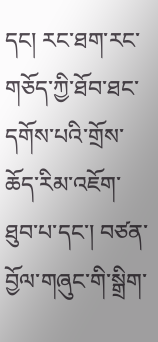དང། རང་ཐག་རང་གཅོད་ཀྱི་ཐོབ་ཐང་དགོས་པའི་གྲོས་ཆོད་རིམ་འཇོག་ཐུབ་པ་དང་། བཙན་བྱོལ་གཞུང་གི་སྒྲིག་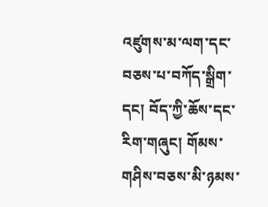འཛུགས་མ་ལག་དང་བཅས་པ་བཀོད་སྒྲིག་དང། བོད་ཀྱི་ཆོས་དང་རིག་གཞུང། གོམས་གཤིས་བཅས་མི་ཉམས་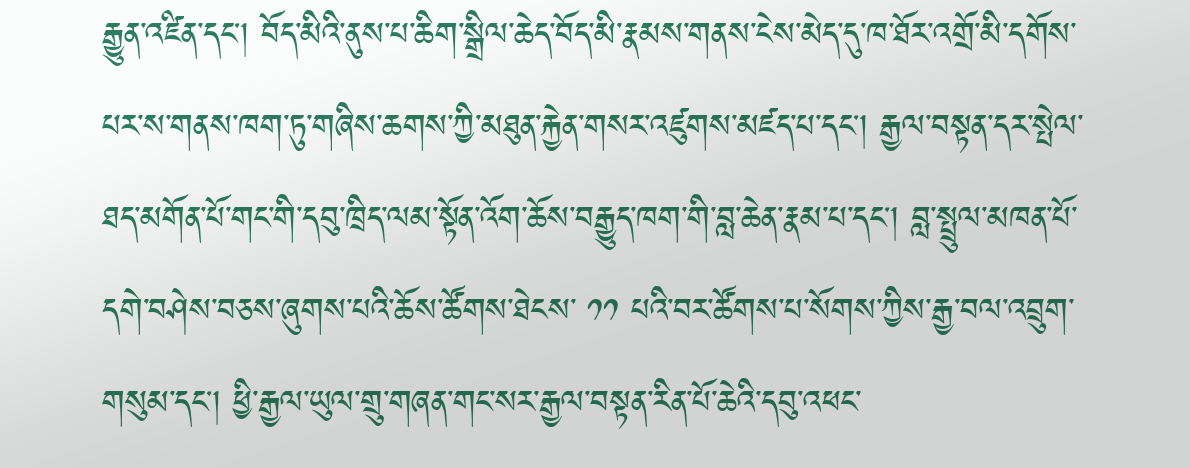རྒྱུན་འཛིན་དང། བོད་མིའི་ནུས་པ་ཆིག་སྒྲིལ་ཆེད་བོད་མི་རྣམས་གནས་ངེས་མེད་དུ་ཁ་ཐོར་འགྲོ་མི་དགོས་པར་ས་གནས་ཁག་ཏུ་གཞིས་ཆགས་ཀྱི་མཐུན་རྐྱེན་གསར་འཛུགས་མཛད་པ་དང། རྒྱལ་བསྟན་དར་སྤེལ་ཐད་མགོན་པོ་གང་གི་དབུ་ཁྲིད་ལམ་སྟོན་འོག་ཆོས་བརྒྱུད་ཁག་གི་བླ་ཆེན་རྣམ་པ་དང། བླ་སྤྲུལ་མཁན་པོ་དགེ་བཤེས་བཅས་ཞུགས་པའི་ཆོས་ཚོགས་ཐེངས་ ༡༡ པའི་བར་ཚོགས་པ་སོགས་ཀྱིས་རྒྱ་བལ་འབྲུག་གསུམ་དང། ཕྱི་རྒྱལ་ཡུལ་གྲུ་གཞན་གང་སར་རྒྱལ་བསྟན་རིན་པོ་ཆེའི་དབུ་འཕང་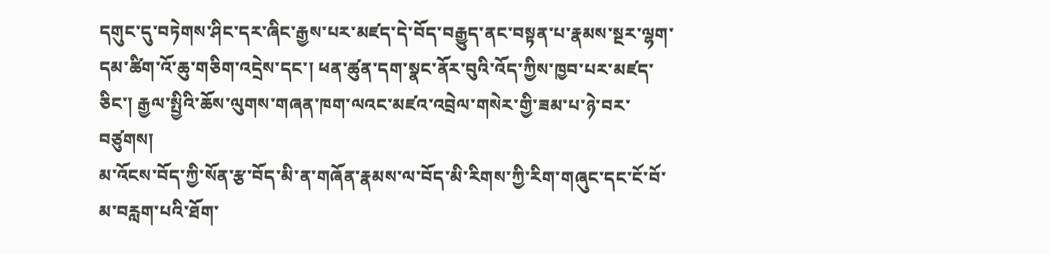དགུང་དུ་བཏེགས་ཤིང་དར་ཞིང་རྒྱས་པར་མཛད་དེ་བོད་བརྒྱུད་ནང་བསྟན་པ་རྣམས་སྔར་ལྷག་དམ་ཚིག་འོ་ཆུ་གཅིག་འདྲེས་དང་། ཕན་ཚུན་དག་སྣང་ནོར་བུའི་འོད་ཀྱིས་ཁྱབ་པར་མཛད་ཅིང་། རྒྱལ་སྤྱིའི་ཆོས་ལུགས་གཞན་ཁག་ལའང་མཛའ་འབྲེལ་གསེར་གྱི་ཟམ་པ་ཉེ་བར་བཙུགས།
མ་འོངས་བོད་ཀྱི་སོན་རྩ་བོད་མི་ན་གཞོན་རྣམས་ལ་བོད་མི་རིགས་ཀྱི་རིག་གཞུང་དང་ངོ་བོ་མ་བརླག་པའི་ཐོག་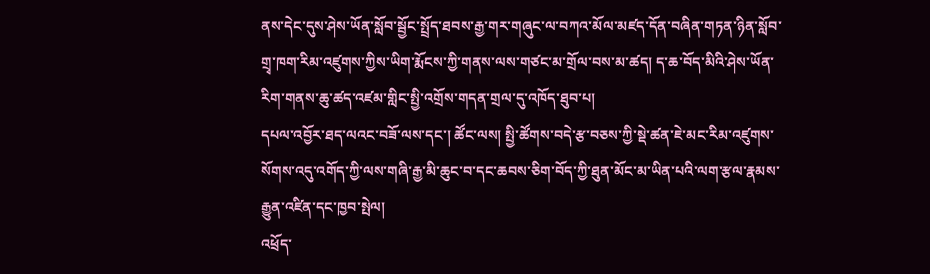ནས་དེང་དུས་ཤེས་ཡོན་སློབ་སྦྱོང་སྤྲོད་ཐབས་རྒྱ་གར་གཞུང་ལ་བཀའ་མོལ་མཛད་དོན་བཞིན་གཏན་ཉིན་སློབ་གྲྭ་ཁག་རིམ་འཛུགས་ཀྱིས་ཡིག་རྨོངས་ཀྱི་གནས་ལས་གཙང་མ་གྲོལ་བས་མ་ཚད། ད་ཆ་བོད་མིའི་ཤེས་ཡོན་རིག་གནས་ཆུ་ཚད་འཛམ་གླིང་སྤྱི་འགྲོས་གདན་གྲལ་དུ་འཁོད་ཐུབ་པ།
དཔལ་འབྱོར་ཐད་ལའང་བཟོ་ལས་དང་། ཚོང་ལས། སྤྱི་ཚོགས་བདེ་རྩ་བཅས་ཀྱི་སྡེ་ཚན་ཇེ་མང་རིམ་འཛུགས་སོགས་འདུ་འགོད་ཀྱི་ལས་གཞི་རྒྱ་མི་ཆུང་བ་དང་ཆབས་ཅིག་བོད་ཀྱི་ཐུན་མོང་མ་ཡིན་པའི་ལག་རྩལ་རྣམས་རྒྱུན་འཛིན་དང་ཁྱབ་སྤེལ།
འཕྲོད་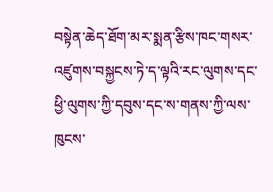བསྟེན་ཆེད་ཐོག་མར་སྨན་རྩིས་ཁང་གསར་འཛུགས་བསྐྱངས་ཏེ་ད་ལྟའི་རང་ལུགས་དང་ཕྱི་ལུགས་ཀྱི་དབུས་དང་ས་གནས་ཀྱི་ལས་ཁུངས་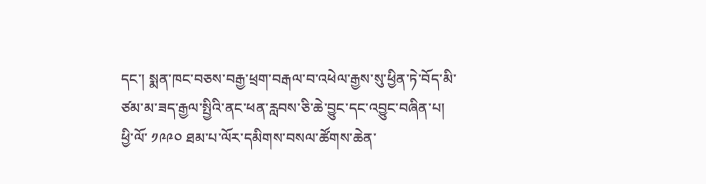དང་། སྨན་ཁང་བཅས་བརྒྱ་ཕྲག་བརྒལ་བ་འཕེལ་རྒྱས་སུ་ཕྱིན་ཏེ་བོད་མི་ཙམ་མ་ཟད་རྒྱལ་སྤྱིའི་ནང་ཕན་རླབས་ཅི་ཆེ་བྱུང་དང་འབྱུང་བཞིན་པ།
ཕྱི་ལོ་ ༡༩༩༠ ཐམ་པ་ལོར་དམིགས་བསལ་ཚོགས་ཆེན་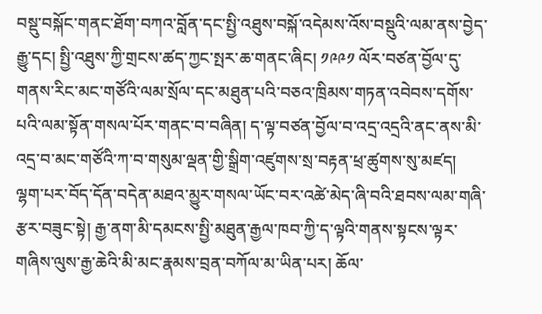བསྡུ་བསྐོང་གནང་ཐོག་བཀའ་བློན་དང་སྤྱི་འཐུས་བསྐོ་འདེམས་འོས་བསྡུའི་ལམ་ནས་བྱེད་རྒྱུ་དང། སྤྱི་འཐུས་ཀྱི་གྲངས་ཚད་ཀྱང་སྤར་ཆ་གནང་ཞིང། ༡༩༩༡ ལོར་བཙན་བྱོལ་དུ་གནས་རིང་མང་གཙོའི་ལམ་སྲོལ་དང་མཐུན་པའི་བཅའ་ཁྲིམས་གཏན་འབེབས་དགོས་པའི་ལམ་སྟོན་གསལ་པོར་གནང་བ་བཞིན། ད་ལྟ་བཙན་བྱོལ་བ་འདྲ་འདྲའི་ནང་ནས་མི་འདྲ་བ་མང་གཙོའི་ཀ་བ་གསུམ་ལྡན་གྱི་སྒྲིག་འཛུགས་སྲ་བརྟན་ཕྲ་ཚུགས་སུ་མཛད།
ལྷག་པར་བོད་དོན་བདེན་མཐའ་མྱུར་གསལ་ཡོང་བར་འཚེ་མེད་ཞི་བའི་ཐབས་ལམ་གཞི་རྩར་བཟུང་སྟེ། རྒྱ་ནག་མི་དམངས་སྤྱི་མཐུན་རྒྱལ་ཁབ་ཀྱི་ད་ལྟའི་གནས་སྟངས་ལྟར་གཞིས་ལུས་རྒྱ་ཆེའི་མི་མང་རྣམས་བྲན་བཀོལ་མ་ཡིན་པར། ཆོལ་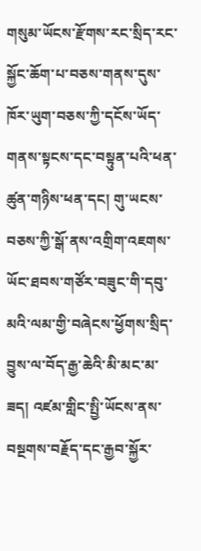གསུམ་ཡོངས་རྫོགས་རང་སྲིད་རང་སྐྱོང་ཆོག་པ་བཅས་གནས་དུས་ཁོར་ཡུག་བཅས་ཀྱི་དངོས་ཡོད་གནས་སྟངས་དང་བསྟུན་པའི་ཕན་ཚུན་གཉིས་ཕན་དང། གུ་ཡངས་བཅས་ཀྱི་སྒོ་ནས་འགྲིག་འཇགས་ཡོང་ཐབས་གཙོར་བཟུང་གི་དབུ་མའི་ལམ་གྱི་བཞེངས་ཕྱོགས་སྲིད་བྱུས་ལ་བོད་རྒྱ་ཆེའི་མི་མང་མ་ཟད། འཛམ་གླིང་སྤྱི་ཡོངས་ནས་བསྔགས་བརྗོད་དང་རྒྱབ་སྐྱོར་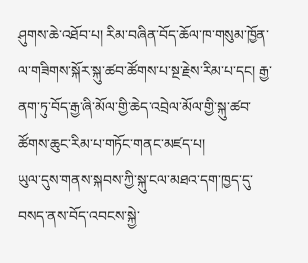ཤུགས་ཆེ་འཐོབ་པ། རིམ་བཞིན་བོད་ཆོལ་ཁ་གསུམ་ཁྱོན་ལ་གཟིགས་སྐོར་སྐུ་ཚབ་ཚོགས་པ་སྔ་རྗེས་རིམ་པ་དང། རྒྱ་ནག་ཏུ་བོད་རྒྱ་ཞི་མོལ་གྱི་ཆེད་འབྲེལ་མོལ་གྱི་སྐུ་ཚབ་ཚོགས་ཆུང་རིམ་པ་གཏོང་གནང་མཛད་པ།
ཡུལ་དུས་གནས་སྐབས་ཀྱི་སྐུ་ངལ་མཐའ་དག་ཁྱད་དུ་བསད་ནས་བོད་འབངས་སྐྱེ་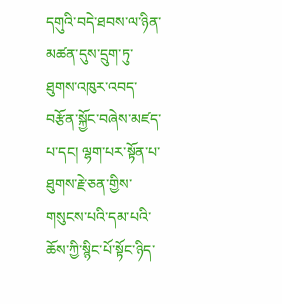དགུའི་བདེ་ཐབས་ལ་ཉིན་མཚན་དུས་དྲུག་ཏུ་ཐུགས་འཁུར་འབད་བརྩོན་སྐྱོང་བཞེས་མཛད་པ་དང། ལྷག་པར་སྟོན་པ་ཐུགས་རྗེ་ཅན་གྱིས་གསུངས་པའི་དམ་པའི་ཆོས་ཀྱི་སྙིང་པོ་སྟོང་ཉིད་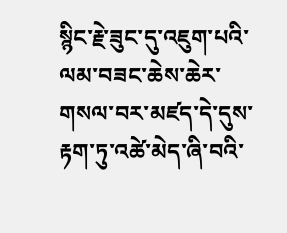སྙིང་རྗེ་ཟུང་དུ་འཇུག་པའི་ལམ་བཟང་ཆེས་ཆེར་གསལ་བར་མཛད་དེ་དུས་རྟག་ཏུ་འཚེ་མེད་ཞི་བའི་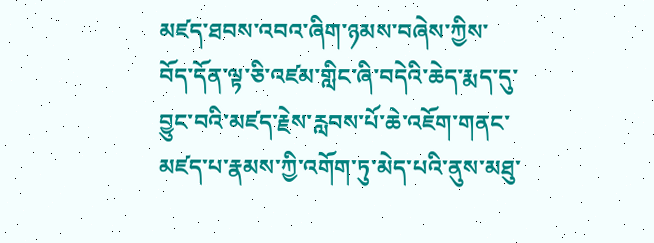མཛད་ཐབས་འབའ་ཞིག་ཉམས་བཞེས་ཀྱིས་བོད་དོན་ལྟ་ཅི་འཛམ་གླིང་ཞི་བདེའི་ཆེད་རྨད་དུ་བྱུང་བའི་མཛད་རྗེས་རླབས་པོ་ཆེ་འཇོག་གནང་མཛད་པ་རྣམས་ཀྱི་འགོག་ཏུ་མེད་པའི་ནུས་མཐུ་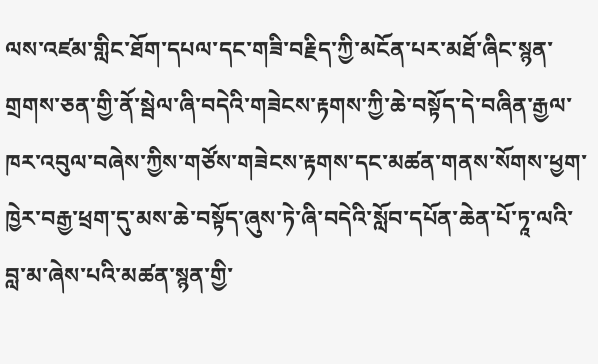ལས་འཛམ་གླིང་ཐོག་དཔལ་དང་གཟི་བརྗིད་ཀྱི་མངོན་པར་མཐོ་ཞིང་སྙན་གྲགས་ཅན་གྱི་ནོ་སྦེལ་ཞི་བདེའི་གཟེངས་རྟགས་ཀྱི་ཆེ་བསྟོད་དེ་བཞིན་རྒྱལ་ཁར་འབུལ་བཞེས་ཀྱིས་གཙོས་གཟེངས་རྟགས་དང་མཚན་གནས་སོགས་ཕྱག་ཁྱེར་བརྒྱ་ཕྲག་དུ་མས་ཆེ་བསྟོད་ཞུས་ཏེ་ཞི་བདེའི་སློབ་དཔོན་ཆེན་པོ་ཏཱ་ལའི་བླ་མ་ཞེས་པའི་མཚན་སྙན་གྱི་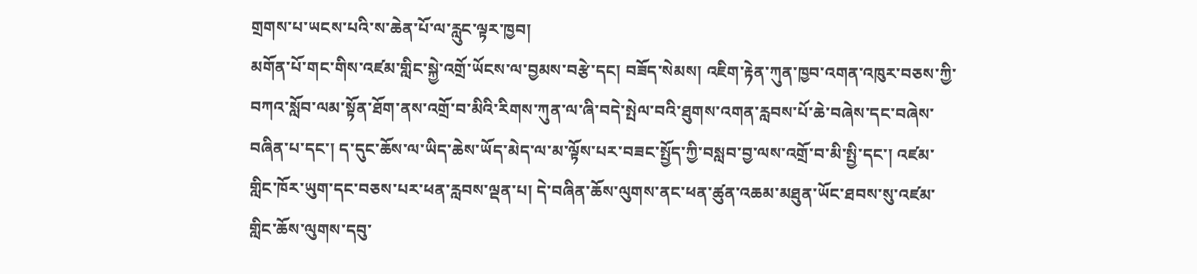གྲགས་པ་ཡངས་པའི་ས་ཆེན་པོ་ལ་རླུང་ལྟར་ཁྱབ།
མགོན་པོ་གང་གིས་འཛམ་གླིང་སྐྱེ་འགྲོ་ཡོངས་ལ་བྱམས་བརྩེ་དང། བཟོད་སེམས། འཇིག་རྟེན་ཀུན་ཁྱབ་འགན་འཁུར་བཅས་ཀྱི་བཀའ་སློབ་ལམ་སྟོན་ཐོག་ནས་འགྲོ་བ་མིའི་རིགས་ཀུན་ལ་ཞི་བདེ་སྤེལ་བའི་ཐུགས་འགན་རླབས་པོ་ཆེ་བཞེས་དང་བཞེས་བཞིན་པ་དང་། ད་དུང་ཆོས་ལ་ཡིད་ཆེས་ཡོད་མེད་ལ་མ་ལྟོས་པར་བཟང་སྤྱོད་ཀྱི་བསླབ་བྱ་ལས་འགྲོ་བ་མི་སྤྱི་དང་། འཛམ་གླིང་ཁོར་ཡུག་དང་བཅས་པར་ཕན་རླབས་ལྡན་པ། དེ་བཞིན་ཆོས་ལུགས་ནང་ཕན་ཚུན་འཆམ་མཐུན་ཡོང་ཐབས་སུ་འཛམ་གླིང་ཆོས་ལུགས་དབུ་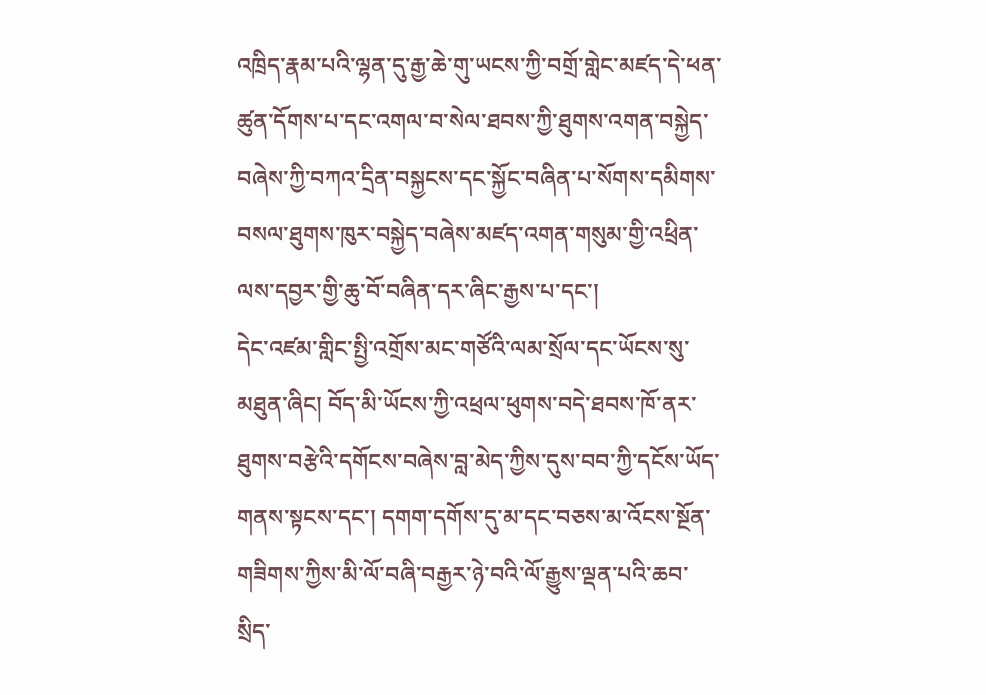འཁྲིད་རྣམ་པའི་ལྷན་དུ་རྒྱ་ཆེ་གུ་ཡངས་ཀྱི་བགྲོ་གླེང་མཛད་དེ་ཕན་ཚུན་དོགས་པ་དང་འགལ་བ་སེལ་ཐབས་ཀྱི་ཐུགས་འགན་བསྐྱེད་བཞེས་ཀྱི་བཀའ་དྲིན་བསྐྱངས་དང་སྐྱོང་བཞིན་པ་སོགས་དམིགས་བསལ་ཐུགས་ཁུར་བསྐྱེད་བཞེས་མཛད་འགན་གསུམ་གྱི་འཕྲིན་ལས་དབྱར་གྱི་ཆུ་བོ་བཞིན་དར་ཞིང་རྒྱས་པ་དང་།
དེང་འཛམ་གླིང་སྤྱི་འགྲོས་མང་གཙོའི་ལམ་སྲོལ་དང་ཡོངས་སུ་མཐུན་ཞིང། བོད་མི་ཡོངས་ཀྱི་འཕྲལ་ཕུགས་བདེ་ཐབས་ཁོ་ནར་ཐུགས་བརྩེའི་དགོངས་བཞེས་བླ་མེད་ཀྱིས་དུས་བབ་ཀྱི་དངོས་ཡོད་གནས་སྟངས་དང་། དགག་དགོས་དུ་མ་དང་བཅས་མ་འོངས་སྔོན་གཟིགས་ཀྱིས་མི་ལོ་བཞི་བརྒྱར་ཉེ་བའི་ལོ་རྒྱུས་ལྡན་པའི་ཆབ་སྲིད་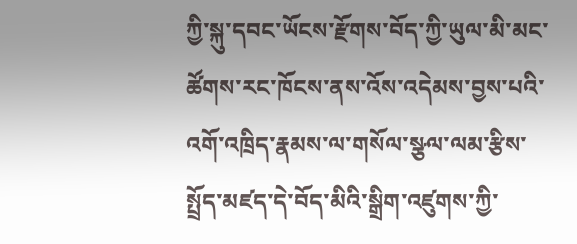ཀྱི་སྐུ་དབང་ཡོངས་རྫོགས་བོད་ཀྱི་ཡུལ་མི་མང་ཚོགས་རང་ཁོངས་ནས་འོས་འདེམས་བྱས་པའི་འགོ་འཁྲིད་རྣམས་ལ་གསོལ་སྩལ་ལམ་རྩིས་སྤྲོད་མཛད་དེ་བོད་མིའི་སྒྲིག་འཛུགས་ཀྱི་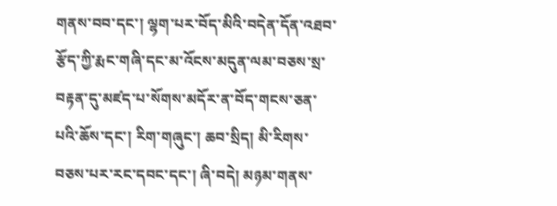གནས་བབ་དང་། ལྷག་པར་བོད་མིའི་བདེན་དོན་འཐབ་རྩོད་ཀྱི་རྨང་གཞི་དང་མ་འོངས་མདུན་ལམ་བཅས་སྲ་བརྟན་དུ་མཛད་པ་སོགས་མདོར་ན་བོད་གངས་ཅན་པའི་ཆོས་དང་། རིག་གཞུང་། ཆབ་སྲིད། མི་རིགས་བཅས་པར་རང་དབང་དང་། ཞི་བདེ། མཉམ་གནས་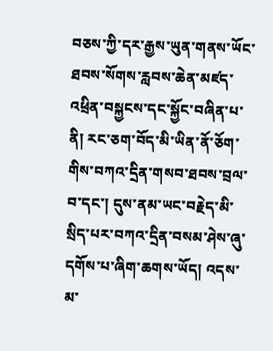བཅས་ཀྱི་དར་རྒྱས་ཡུན་གནས་ཡོང་ཐབས་སོགས་རླབས་ཆེན་མཛད་འཕྲིན་བསྐྱངས་དང་སྐྱོང་བཞིན་པ་ནི། རང་ཅག་བོད་མི་ཡིན་ནོ་ཅོག་གིས་བཀའ་དྲིན་གསབ་ཐབས་བྲལ་བ་དང་། དུས་ནམ་ཡང་བརྗེད་མི་སྲིད་པར་བཀའ་དྲིན་བསམ་ཤེས་ཞུ་དགོས་པ་ཞིག་ཆགས་ཡོད། འདས་མ་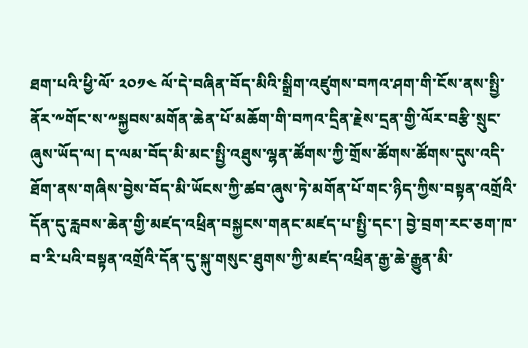ཐག་པའི་ཕྱི་ལོ་ ༢༠༡༤ ལོ་དེ་བཞིན་བོད་མིའི་སྒྲིག་འཛུགས་བཀའ་ཤག་གི་ངོས་ནས་སྤྱི་ནོར་༸གོང་ས་༸སྐྱབས་མགོན་ཆེན་པོ་མཆོག་གི་བཀའ་དྲིན་རྗེས་དྲན་གྱི་ལོར་བརྩི་སྲུང་ཞུས་ཡོད་ལ། ད་ལམ་བོད་མི་མང་སྤྱི་འཐུས་ལྷན་ཚོགས་ཀྱི་གྲོས་ཚོགས་ཚོགས་དུས་འདི་ཐོག་ནས་གཞིས་བྱེས་བོད་མི་ཡོངས་ཀྱི་ཚབ་ཞུས་ཏེ་མགོན་པོ་གང་ཉིད་ཀྱིས་བསྟན་འགྲོའི་དོན་དུ་རླབས་ཆེན་གྱི་མཛད་འཕྲིན་བསྐྱངས་གནང་མཛད་པ་སྤྱི་དང་། བྱེ་བྲག་རང་ཅག་ཁ་བ་རི་པའི་བསྟན་འགྲོའི་དོན་དུ་སྐུ་གསུང་ཐུགས་ཀྱི་མཛད་འཕྲིན་རྒྱ་ཆེ་རྒྱུན་མི་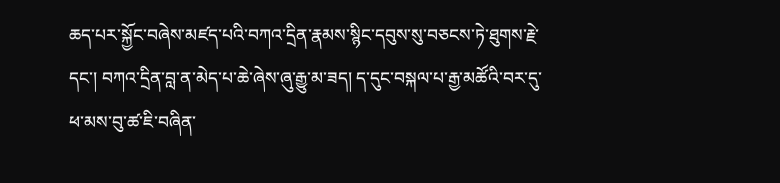ཆད་པར་སྐྱོང་བཞེས་མཛད་པའི་བཀའ་དྲིན་རྣམས་སྙིང་དབུས་སུ་བཅངས་ཏེ་ཐུགས་རྗེ་དང་། བཀའ་དྲིན་བླ་ན་མེད་པ་ཆེ་ཞེས་ཞུ་རྒྱུ་མ་ཟད། ད་དུང་བསྐལ་པ་རྒྱ་མཚོའི་བར་དུ་ཕ་མས་བུ་ཚ་ཇི་བཞིན་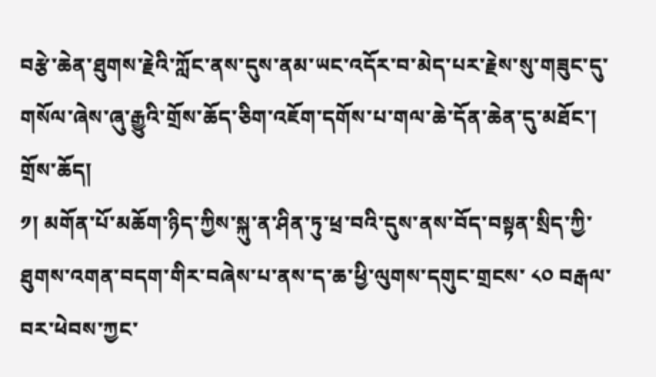བརྩེ་ཆེན་ཐུགས་རྗེའི་ཀློང་ནས་དུས་ནམ་ཡང་འདོར་བ་མེད་པར་རྗེས་སུ་གཟུང་དུ་གསོལ་ཞེས་ཞུ་རྒྱུའི་གྲོས་ཆོད་ཅིག་འཇོག་དགོས་པ་གལ་ཆེ་དོན་ཆེན་དུ་མཐོང་།
གྲོས་ཆོད།
༡། མགོན་པོ་མཆོག་ཉིད་ཀྱིས་སྐུ་ན་ཤིན་ཏུ་ཕྲ་བའི་དུས་ནས་བོད་བསྟན་སྲིད་ཀྱི་ཐུགས་འགན་བདག་གིར་བཞེས་པ་ནས་ད་ཆ་ཕྱི་ལུགས་དགུང་གྲངས་ ༨༠ བརྒལ་བར་ཕེབས་ཀྱང་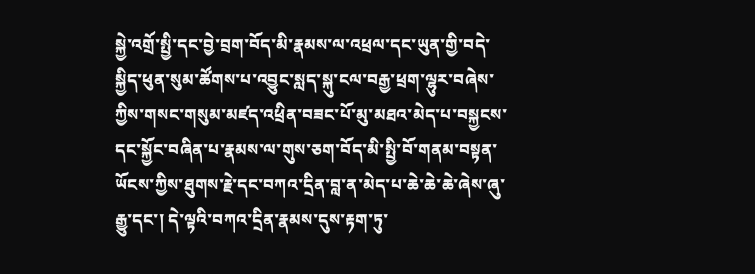སྐྱེ་འགྲོ་སྤྱི་དང་བྱེ་བྲག་བོད་མི་རྣམས་ལ་འཕྲལ་དང་ཡུན་གྱི་བདེ་སྐྱིད་ཕུན་སུམ་ཚོགས་པ་འབྱུང་སླད་སྐུ་ངལ་བརྒྱ་ཕྲག་ལྷུར་བཞེས་ཀྱིས་གསང་གསུམ་མཛད་འཕྲིན་བཟང་པོ་མུ་མཐའ་མེད་པ་བསྐྱངས་དང་སྐྱོང་བཞིན་པ་རྣམས་ལ་གུས་ཅག་བོད་མི་སྤྱི་བོ་གནམ་བསྟན་ཡོངས་ཀྱིས་ཐུགས་རྗེ་དང་བཀའ་དྲིན་བླ་ན་མེད་པ་ཆེ་ཆེ་ཆེ་ཞེས་ཞུ་རྒྱུ་དང་། དེ་ལྟའི་བཀའ་དྲིན་རྣམས་དུས་རྟག་ཏུ་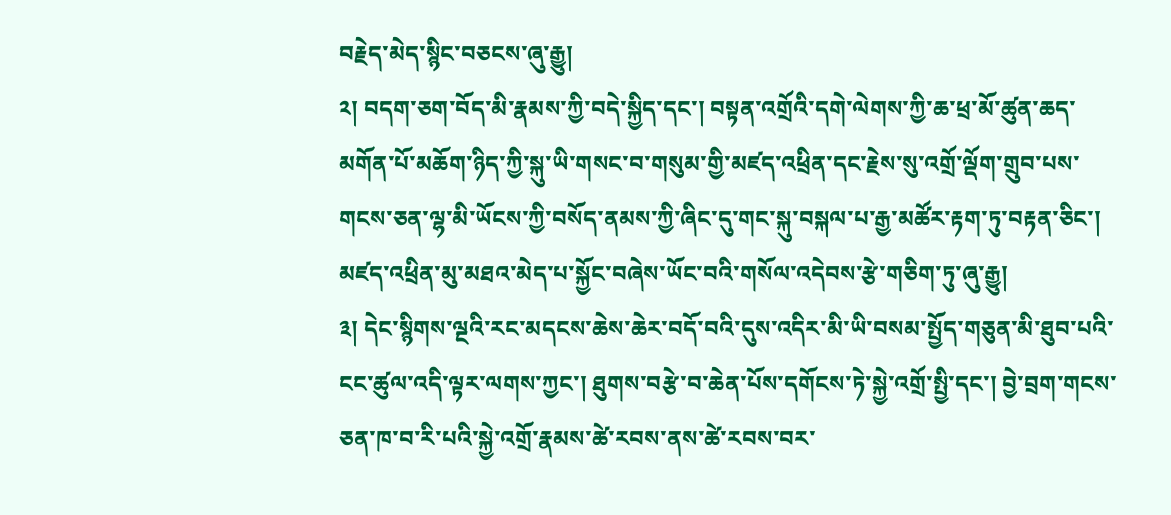བརྗེད་མེད་སྙིང་བཅངས་ཞུ་རྒྱུ།
༢། བདག་ཅག་བོད་མི་རྣམས་ཀྱི་བདེ་སྐྱིད་དང་། བསྟན་འགྲོའི་དགེ་ལེགས་ཀྱི་ཆ་ཕྲ་མོ་ཚུན་ཆད་མགོན་པོ་མཆོག་ཉིད་ཀྱི་སྐུ་ཡི་གསང་བ་གསུམ་གྱི་མཛད་འཕྲིན་དང་རྗེས་སུ་འགྲོ་ལྡོག་གྲུབ་པས་གངས་ཅན་ལྷ་མི་ཡོངས་ཀྱི་བསོད་ནམས་ཀྱི་ཞིང་དུ་གང་སྐུ་བསྐལ་པ་རྒྱ་མཚོར་རྟག་ཏུ་བརྟན་ཅིང་། མཛད་འཕྲིན་མུ་མཐའ་མེད་པ་སྐྱོང་བཞེས་ཡོང་བའི་གསོལ་འདེབས་རྩེ་གཅིག་ཏུ་ཞུ་རྒྱུ།
༣། དེང་སྙིགས་ལྔའི་རང་མདངས་ཆེས་ཆེར་བདོ་བའི་དུས་འདིར་མི་ཡི་བསམ་སྤྱོད་གཅུན་མི་ཐུབ་པའི་ངང་ཚུལ་འདི་ལྟར་ལགས་ཀྱང་། ཐུགས་བརྩེ་བ་ཆེན་པོས་དགོངས་ཏེ་སྐྱེ་འགྲོ་སྤྱི་དང་། བྱེ་བྲག་གངས་ཅན་ཁ་བ་རི་པའི་སྐྱེ་འགྲོ་རྣམས་ཚེ་རབས་ནས་ཚེ་རབས་བར་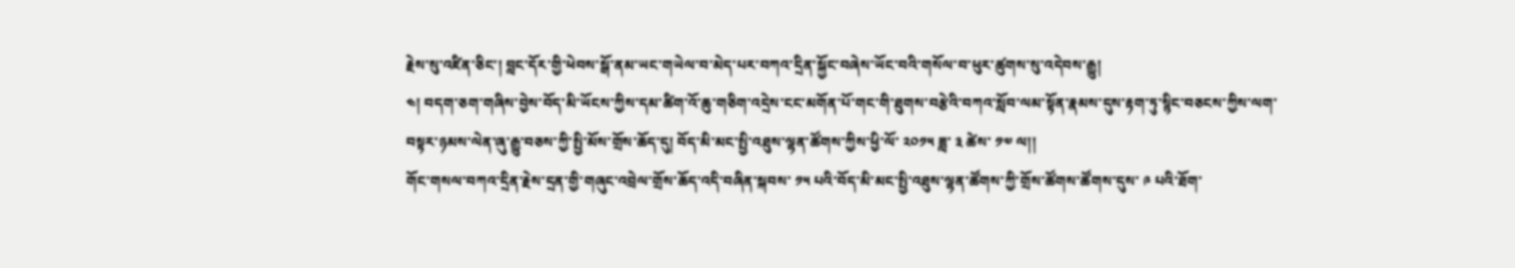རྗེས་སུ་འཛིན་ཅིང་། བླང་དོར་གྱི་ཕེབས་སྒོ་ནམ་ཡང་གཡེལ་བ་མེད་པར་བཀའ་དྲིན་སྐྱོང་བཞེས་ཡོང་བའི་གསོལ་བ་ཕུར་ཚུགས་སུ་འདེབས་རྒྱུ།
༤། བདག་ཅག་གཞིས་བྱེས་བོད་མི་ཡོངས་ཀྱིས་དམ་ཚིག་འོ་ཆུ་གཅིག་འདྲེས་ངང་མགོན་པོ་གང་གི་ཐུགས་བརྩེའི་བཀའ་སློབ་ལམ་སྟོན་རྣམས་དུས་རྟག་ཏུ་སྙིང་བཅངས་ཀྱིས་ལག་བསྟར་ཉམས་ལེན་ཞུ་རྒྱུ་བཅས་ཀྱི་སྤྱི་མོས་གྲོས་ཆོད་དུ། བོད་མི་མང་སྤྱི་འཐུས་ལྷན་ཚོགས་ཀྱིས་ཕྱི་ལོ་ ༢༠༡༥ ཟླ་ ༣ ཚེས་ ༡༧ ལ།།
གོང་གསལ་བཀའ་དྲིན་རྗེས་དྲན་གྱི་གཞུང་འབྲེལ་གྲོས་ཆོད་འདི་བཞིན་སྐབས་ ༡༥ པའི་བོད་མི་མང་སྤྱི་འཐུས་ལྷན་ཚོགས་ཀྱི་གྲོས་ཚོགས་ཚོགས་དུས་ ༩ པའི་ཐོག་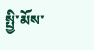སྤྱི་མོས་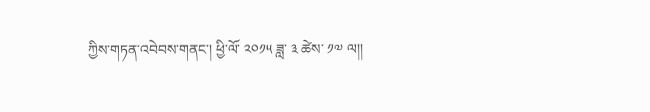ཀྱིས་གཏན་འབེབས་གནང་། ཕྱི་ལོ་ ༢༠༡༥ ཟླ་ ༣ ཚེས་ ༡༧ ལ།།